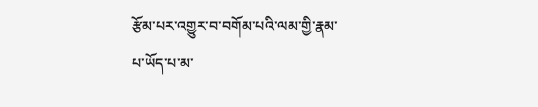རྩོམ་པར་འགྱུར་བ་བགོམ་པའི་ལམ་གྱི་རྣམ་པ་ཡོད་པ་མ་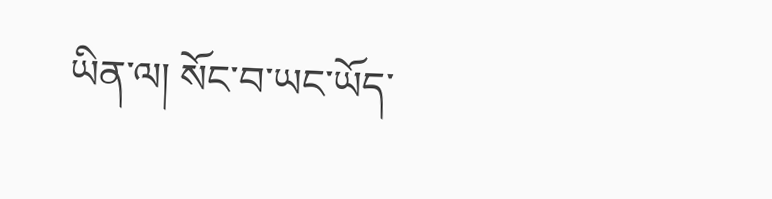ཡིན་ལ། སོང་བ་ཡང་ཡོད་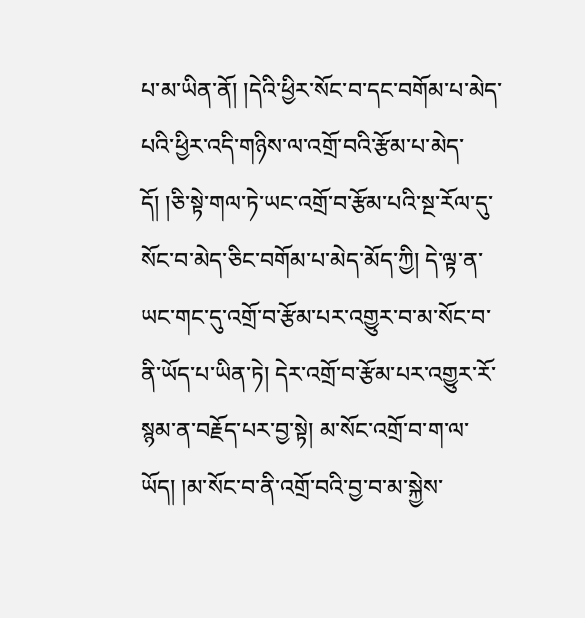པ་མ་ཡིན་ནོ། །དེའི་ཕྱིར་སོང་བ་དང་བགོམ་པ་མེད་པའི་ཕྱིར་འདི་གཉིས་ལ་འགྲོ་བའི་རྩོམ་པ་མེད་དོ། །ཅི་སྟེ་གལ་ཏེ་ཡང་འགྲོ་བ་རྩོམ་པའི་སྔ་རོལ་དུ་སོང་བ་མེད་ཅིང་བགོམ་པ་མེད་མོད་ཀྱི། དེ་ལྟ་ན་ཡང་གང་དུ་འགྲོ་བ་རྩོམ་པར་འགྱུར་བ་མ་སོང་བ་ནི་ཡོད་པ་ཡིན་ཏེ། དེར་འགྲོ་བ་རྩོམ་པར་འགྱུར་རོ་སྙམ་ན་བརྗོད་པར་བྱ་སྟེ། མ་སོང་འགྲོ་བ་ག་ལ་ཡོད། །མ་སོང་བ་ནི་འགྲོ་བའི་བྱ་བ་མ་སྐྱེས་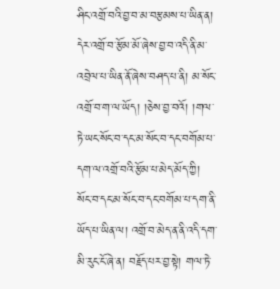ཤིང་འགྲོ་བའི་བྱ་བ་མ་བརྩམས་པ་ཡིན་ན། དེར་འགྲོ་བ་རྩོམ་མོ་ཞེས་བྱ་བ་འདི་ནི་མ་འབྲེལ་པ་ཡིན་ནོ་ཞེས་བཤད་པ་ནི། མ་སོང་འགྲོ་བ་ག་ལ་ཡོད། །ཅེས་བྱ་བའོ། །གལ་ཏེ་ཡང་སོང་བ་དང་མ་སོང་བ་དང་བགོམ་པ་དག་ལ་འགྲོ་བའི་རྩོམ་པ་མེད་མོད་ཀྱི། སོང་བ་དང་མ་སོང་བ་དང་བགོམ་པ་དག་ནི་ཡོད་པ་ཡིན་ལ། འགྲོ་བ་མེད་ན་ནི་འདི་དག་མི་རུང་ངོ་ཞེ་ན། བརྗོད་པར་བྱ་སྟེ། གལ་ཏེ་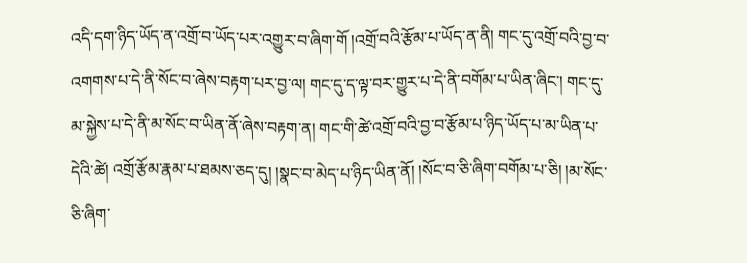འདི་དག་ཉིད་ཡོད་ན་འགྲོ་བ་ཡོད་པར་འགྱུར་བ་ཞིག་གོ །འགྲོ་བའི་རྩོམ་པ་ཡོད་ན་ནི། གང་དུ་འགྲོ་བའི་བྱ་བ་འགགས་པ་དེ་ནི་སོང་བ་ཞེས་བརྟག་པར་བྱ་ལ། གང་དུ་ད་ལྟ་བར་གྱུར་པ་དེ་ནི་བགོམ་པ་ཡིན་ཞིང་། གང་དུ་མ་སྐྱེས་པ་དེ་ནི་མ་སོང་བ་ཡིན་ནོ་ཞེས་བརྟག་ན། གང་གི་ཚེ་འགྲོ་བའི་བྱ་བ་རྩོམ་པ་ཉིད་ཡོད་པ་མ་ཡིན་པ་དེའི་ཚེ། འགྲོ་རྩོམ་རྣམ་པ་ཐམས་ཅད་དུ། །སྣང་བ་མེད་པ་ཉིད་ཡིན་ནོ། །སོང་བ་ཅི་ཞིག་བགོམ་པ་ཅི། །མ་སོང་ཅི་ཞིག་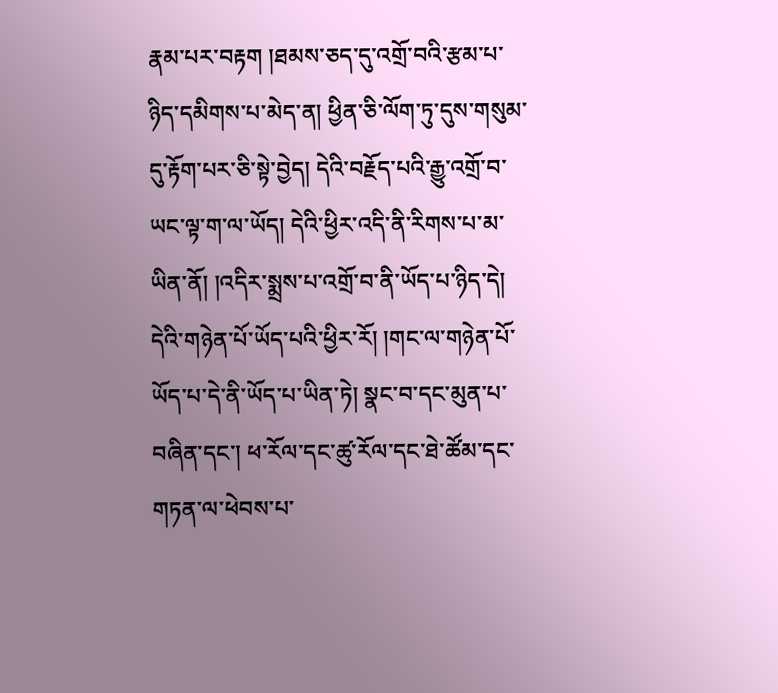རྣམ་པར་བརྟག །ཐམས་ཅད་དུ་འགྲོ་བའི་རྩམ་པ་ཉིད་དམིགས་པ་མེད་ན། ཕྱིན་ཅི་ལོག་ཏུ་དུས་གསུམ་དུ་རྟོག་པར་ཅི་སྟེ་བྱེད། དེའི་བརྗོད་པའི་རྒྱུ་འགྲོ་བ་ཡང་ལྟ་ག་ལ་ཡོད། དེའི་ཕྱིར་འདི་ནི་རིགས་པ་མ་ཡིན་ནོ། །འདིར་སྨྲས་པ་འགྲོ་བ་ནི་ཡོད་པ་ཉིད་དེ། དེའི་གཉེན་པོ་ཡོད་པའི་ཕྱིར་རོ། །གང་ལ་གཉེན་པོ་ཡོད་པ་དེ་ནི་ཡོད་པ་ཡིན་ཏེ། སྣང་བ་དང་མུན་པ་བཞིན་དང་། ཕ་རོལ་དང་ཚུ་རོལ་དང་ཐེ་ཚོམ་དང་གཏན་ལ་ཕེབས་པ་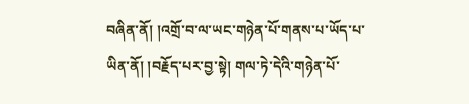བཞིན་ནོ། །འགྲོ་བ་ལ་ཡང་གཉེན་པོ་གནས་པ་ཡོད་པ་ཡིན་ནོ། །བརྗོད་པར་བྱ་སྟེ། གལ་ཏེ་དེའི་གཉེན་པོ་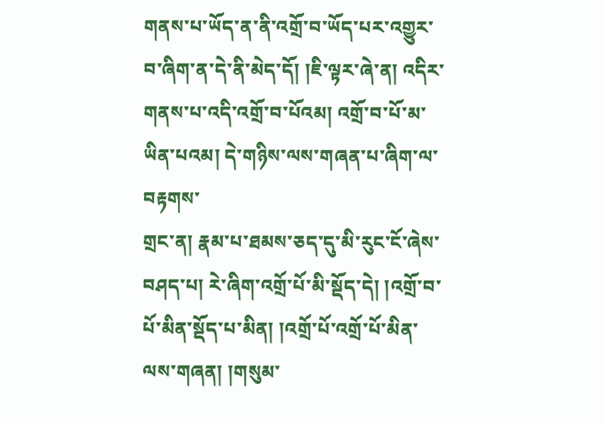གནས་པ་ཡོད་ན་ནི་འགྲོ་བ་ཡོད་པར་འགྱུར་བ་ཞིག་ན་དེ་ནི་མེད་དོ། །ཇི་ལྟར་ཞེ་ན། འདིར་གནས་པ་འདི་འགྲོ་བ་པོའམ། འགྲོ་བ་པོ་མ་ཡིན་པའམ། དེ་གཉིས་ལས་གཞན་པ་ཞིག་ལ་བརྟགས་
གྲང་ན། རྣམ་པ་ཐམས་ཅད་དུ་མི་རུང་ངོ་ཞེས་བཤད་པ། རེ་ཞིག་འགྲོ་པོ་མི་སྡོད་དེ། །འགྲོ་བ་པོ་མིན་སྡོད་པ་མིན། །འགྲོ་པོ་འགྲོ་པོ་མིན་ལས་གཞན། །གསུམ་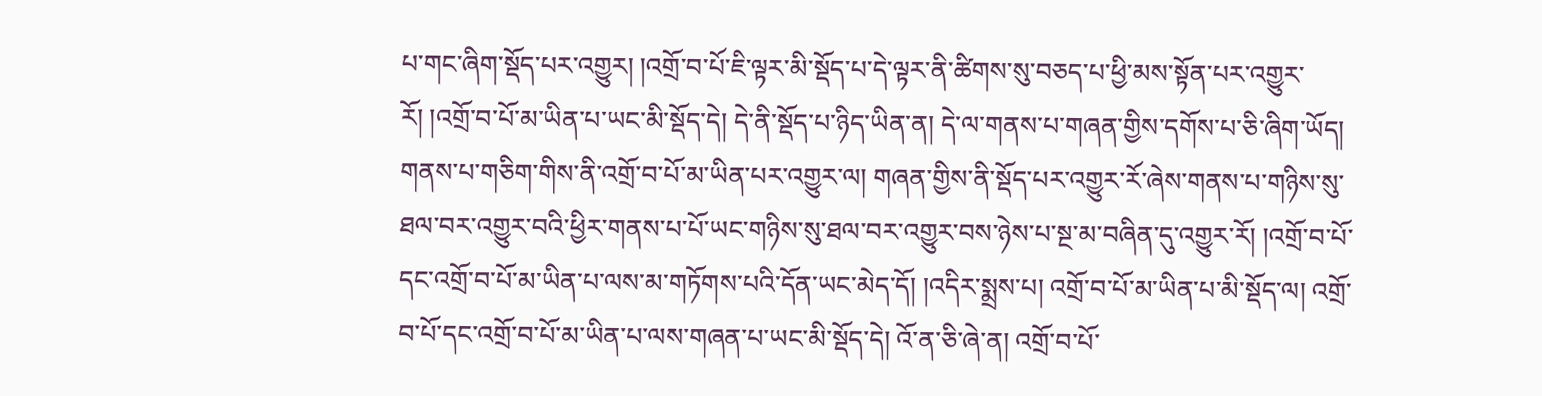པ་གང་ཞིག་སྡོད་པར་འགྱུར། །འགྲོ་བ་པོ་ཇི་ལྟར་མི་སྡོད་པ་དེ་ལྟར་ནི་ཚིགས་སུ་བཅད་པ་ཕྱི་མས་སྟོན་པར་འགྱུར་རོ། །འགྲོ་བ་པོ་མ་ཡིན་པ་ཡང་མི་སྡོད་དེ། དེ་ནི་སྡོད་པ་ཉིད་ཡིན་ན། དེ་ལ་གནས་པ་གཞན་གྱིས་དགོས་པ་ཅི་ཞིག་ཡོད། གནས་པ་གཅིག་གིས་ནི་འགྲོ་བ་པོ་མ་ཡིན་པར་འགྱུར་ལ། གཞན་གྱིས་ནི་སྡོད་པར་འགྱུར་རོ་ཞེས་གནས་པ་གཉིས་སུ་ཐལ་བར་འགྱུར་བའི་ཕྱིར་གནས་པ་པོ་ཡང་གཉིས་སུ་ཐལ་བར་འགྱུར་བས་ཉེས་པ་སྔ་མ་བཞིན་དུ་འགྱུར་རོ། །འགྲོ་བ་པོ་དང་འགྲོ་བ་པོ་མ་ཡིན་པ་ལས་མ་གཏོགས་པའི་དོན་ཡང་མེད་དོ། །འདིར་སྨྲས་པ། འགྲོ་བ་པོ་མ་ཡིན་པ་མི་སྡོད་ལ། འགྲོ་བ་པོ་དང་འགྲོ་བ་པོ་མ་ཡིན་པ་ལས་གཞན་པ་ཡང་མི་སྡོད་དེ། འོ་ན་ཅི་ཞེ་ན། འགྲོ་བ་པོ་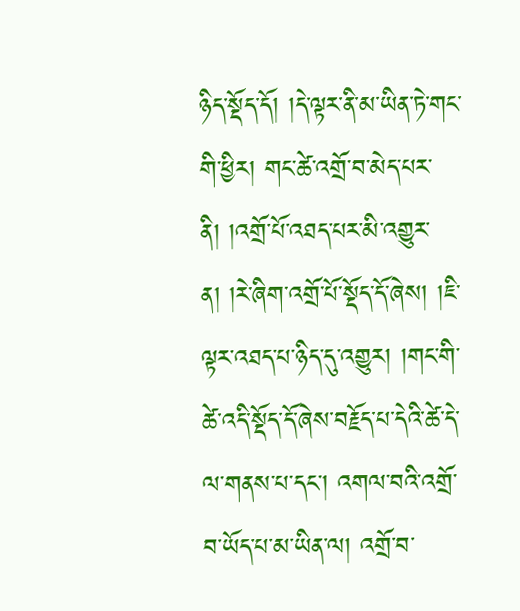ཉིད་སྡོད་དོ། །དེ་ལྟར་ནི་མ་ཡིན་ཏེ་གང་གི་ཕྱིར། གང་ཚེ་འགྲོ་བ་མེད་པར་ནི། །འགྲོ་པོ་འཐད་པར་མི་འགྱུར་ན། །རེ་ཞིག་འགྲོ་པོ་སྡོད་དོ་ཞེས། །ཇི་ལྟར་འཐད་པ་ཉིད་དུ་འགྱུར། །གང་གི་ཚེ་འདི་སྡོད་དོ་ཞེས་བརྗོད་པ་དེའི་ཚེ་དེ་ལ་གནས་པ་དང་། འགལ་བའི་འགྲོ་བ་ཡོད་པ་མ་ཡིན་ལ། འགྲོ་བ་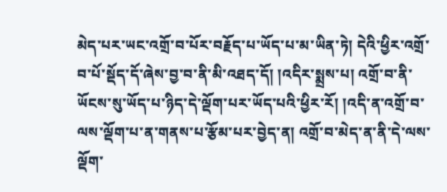མེད་པར་ཡང་འགྲོ་བ་པོར་བརྗོད་པ་ཡོད་པ་མ་ཡིན་ཏེ། དེའི་ཕྱིར་འགྲོ་བ་པོ་སྡོད་དོ་ཞེས་བྱ་བ་ནི་མི་འཐད་དོ། །འདིར་སྨྲས་པ། འགྲོ་བ་ནི་ཡོངས་སུ་ཡོད་པ་ཉིད་དེ་ལྡོག་པར་ཡོད་པའི་ཕྱིར་རོ། །འདི་ན་འགྲོ་བ་ལས་ལྡོག་པ་ན་གནས་པ་རྩོམ་པར་བྱེད་ན། འགྲོ་བ་མེད་ན་ནི་དེ་ལས་ལྡོག་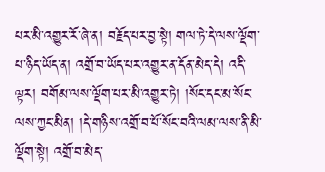པར་མི་འགྱུར་རོ་ཞེ་ན། བརྗོད་པར་བྱ་སྟེ། གལ་ཏེ་དེ་ལས་ལྡོག་པ་ཉིད་ཡོད་ན། འགྲོ་བ་ཡོད་པར་འགྱུར་ན་དོན་མེད་དེ། འདི་ལྟར། བགོམ་ལས་ལྡོག་པར་མི་འགྱུར་ཏེ། །སོང་དང་མ་སོང་ལས་ཀྱང་མིན། །དེ་གཉིས་འགྲོ་བ་པོ་སོང་བའི་ལམ་ལས་ནི་མི་ལྡོག་སྟེ། འགྲོ་བ་མེད་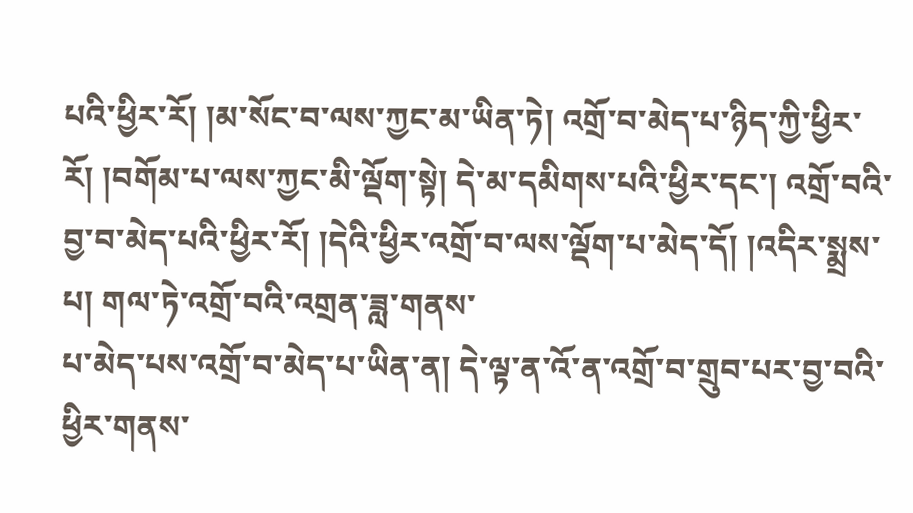པའི་ཕྱིར་རོ། །མ་སོང་བ་ལས་ཀྱང་མ་ཡིན་ཏེ། འགྲོ་བ་མེད་པ་ཉིད་ཀྱི་ཕྱིར་རོ། །བགོམ་པ་ལས་ཀྱང་མི་ལྡོག་སྟེ། དེ་མ་དམིགས་པའི་ཕྱིར་དང་། འགྲོ་བའི་བྱ་བ་མེད་པའི་ཕྱིར་རོ། །དེའི་ཕྱིར་འགྲོ་བ་ལས་ལྡོག་པ་མེད་དོ། །འདིར་སྨྲས་པ། གལ་ཏེ་འགྲོ་བའི་འགྲན་ཟླ་གནས་
པ་མེད་པས་འགྲོ་བ་མེད་པ་ཡིན་ན། དེ་ལྟ་ན་འོ་ན་འགྲོ་བ་གྲུབ་པར་བྱ་བའི་ཕྱིར་གནས་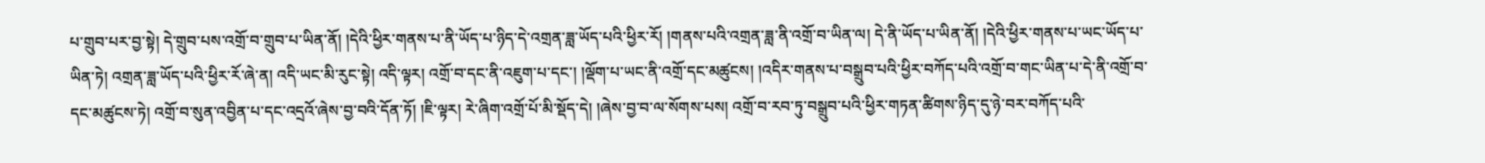པ་གྲུབ་པར་བྱ་སྟེ། དེ་གྲུབ་པས་འགྲོ་བ་གྲུབ་པ་ཡིན་ནོ། །དེའི་ཕྱིར་གནས་པ་ནི་ཡོད་པ་ཉིད་དེ་འགྲན་ཟླ་ཡོད་པའི་ཕྱིར་རོ། །གནས་པའི་འགྲན་ཟླ་ནི་འགྲོ་བ་ཡིན་ལ། དེ་ནི་ཡོད་པ་ཡིན་ནོ། །དེའི་ཕྱིར་གནས་པ་ཡང་ཡོད་པ་ཡིན་ཏེ། འགྲན་ཟླ་ཡོད་པའི་ཕྱིར་རོ་ཞེ་ན། འདི་ཡང་མི་རུང་སྟེ། འདི་ལྟར། འགྲོ་བ་དང་ནི་འཇུག་པ་དང་། །ལྡོག་པ་ཡང་ནི་འགྲོ་དང་མཚུངས། །འདིར་གནས་པ་བསྒྲུབ་པའི་ཕྱིར་བཀོད་པའི་འགྲོ་བ་གང་ཡིན་པ་དེ་ནི་འགྲོ་བ་དང་མཚུངས་ཏེ། འགྲོ་བ་སུན་འབྱིན་པ་དང་འདྲའོ་ཞེས་བྱ་བའི་དོན་ཏོ། །ཇི་ལྟར། རེ་ཞིག་འགྲོ་པོ་མི་སྡོད་དེ། །ཞེས་བྱ་བ་ལ་སོགས་པས། འགྲོ་བ་རབ་ཏུ་བསྒྲུབ་པའི་ཕྱིར་གཏན་ཚིགས་ཉིད་དུ་ཉེ་བར་བཀོད་པའི་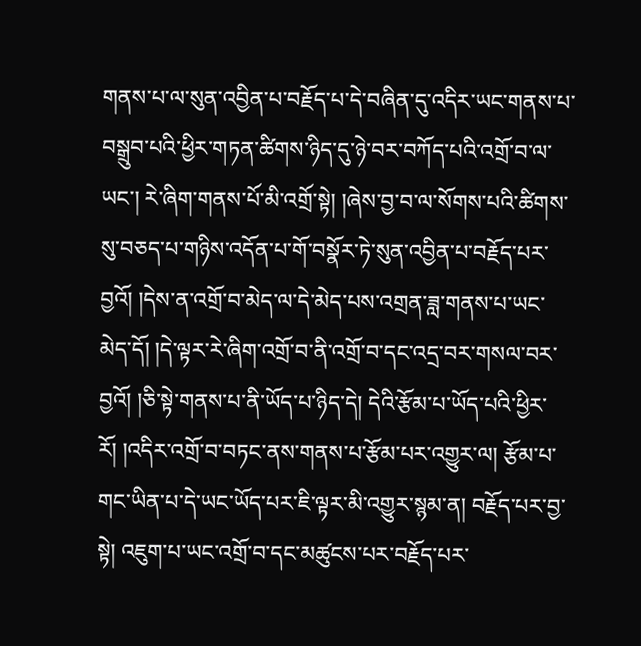གནས་པ་ལ་སུན་འབྱིན་པ་བརྗོད་པ་དེ་བཞིན་དུ་འདིར་ཡང་གནས་པ་བསྒྲུབ་པའི་ཕྱིར་གཏན་ཚིགས་ཉིད་དུ་ཉེ་བར་བཀོད་པའི་འགྲོ་བ་ལ་ཡང་། རེ་ཞིག་གནས་པོ་མི་འགྲོ་སྟེ། །ཞེས་བྱ་བ་ལ་སོགས་པའི་ཚིགས་སུ་བཅད་པ་གཉིས་འདོན་པ་གོ་བསྣོར་ཏེ་སུན་འབྱིན་པ་བརྗོད་པར་བྱའོ། །དེས་ན་འགྲོ་བ་མེད་ལ་དེ་མེད་པས་འགྲན་ཟླ་གནས་པ་ཡང་མེད་དོ། །དེ་ལྟར་རེ་ཞིག་འགྲོ་བ་ནི་འགྲོ་བ་དང་འདྲ་བར་གསལ་བར་བྱའོ། །ཅི་སྟེ་གནས་པ་ནི་ཡོད་པ་ཉིད་དེ། དེའི་རྩོམ་པ་ཡོད་པའི་ཕྱིར་རོ། །འདིར་འགྲོ་བ་བཏང་ནས་གནས་པ་རྩོམ་པར་འགྱུར་ལ། རྩོམ་པ་གང་ཡིན་པ་དེ་ཡང་ཡོད་པར་ཇི་ལྟར་མི་འགྱུར་སྙམ་ན། བརྗོད་པར་བྱ་སྟེ། འཇུག་པ་ཡང་འགྲོ་བ་དང་མཚུངས་པར་བརྗོད་པར་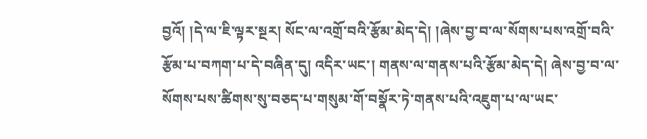བྱའོ། །དེ་ལ་ཇི་ལྟར་སྔར། སོང་ལ་འགྲོ་བའི་རྩོམ་མེད་དེ། །ཞེས་བྱ་བ་ལ་སོགས་པས་འགྲོ་བའི་རྩོམ་པ་བཀག་པ་དེ་བཞིན་དུ། འདིར་ཡང་། གནས་ལ་གནས་པའི་རྩོམ་མེད་དེ། ཞེས་བྱ་བ་ལ་སོགས་པས་ཚིགས་སུ་བཅད་པ་གསུམ་གོ་བསྣོར་ཏེ་གནས་པའི་འཇུག་པ་ལ་ཡང་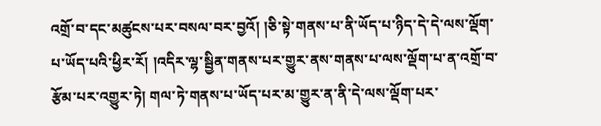འགྲོ་བ་དང་མཚུངས་པར་བསལ་བར་བྱའོ། །ཅི་སྟེ་གནས་པ་ནི་ཡོད་པ་ཉིད་དེ་དེ་ལས་ལྡོག་པ་ཡོད་པའི་ཕྱིར་རོ། །འདིར་ལྷ་སྦྱིན་གནས་པར་གྱུར་ནས་གནས་པ་ལས་ལྡོག་པ་ན་འགྲོ་བ་རྩོམ་པར་འགྱུར་ཏེ། གལ་ཏེ་གནས་པ་ཡོད་པར་མ་གྱུར་ན་ནི་དེ་ལས་ལྡོག་པར་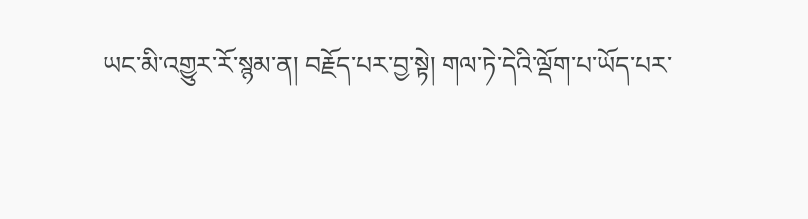ཡང་མི་འགྱུར་རོ་སྙམ་ན། བརྗོད་པར་བྱ་སྟེ། གལ་ཏེ་དེའི་ལྡོག་པ་ཡོད་པར་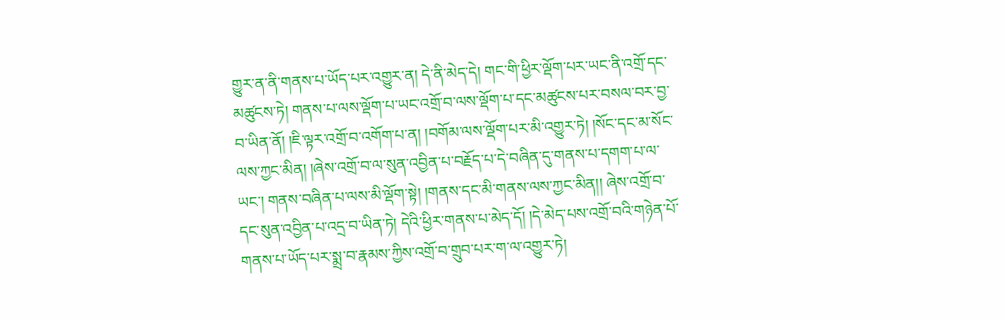གྱུར་ན་ནི་གནས་པ་ཡོད་པར་འགྱུར་ན། དེ་ནི་མེད་དེ། གང་གི་ཕྱིར་ལྡོག་པར་ཡང་ནི་འགྲོ་དང་མཚུངས་ཏེ། གནས་པ་ལས་ལྡོག་པ་ཡང་འགྲོ་བ་ལས་ལྡོག་པ་དང་མཚུངས་པར་བསལ་བར་བྱ་བ་ཡིན་ནོ། །ཇི་ལྟར་འགྲོ་བ་འགོག་པ་ན། །བགོམ་ལས་ལྡོག་པར་མི་འགྱུར་ཏེ། །སོང་དང་མ་སོང་ལས་ཀྱང་མིན། །ཞེས་འགྲོ་བ་ལ་སུན་འབྱིན་པ་བརྗོད་པ་དེ་བཞིན་དུ་གནས་པ་དགག་པ་ལ་ཡང་། གནས་བཞིན་པ་ལས་མི་ལྡོག་སྟེ། །གནས་དང་མི་གནས་ལས་ཀྱང་མིན།། ཞེས་འགྲོ་བ་དང་སུན་འབྱིན་པ་འདྲ་བ་ཡིན་ཏེ། དེའི་ཕྱིར་གནས་པ་མེད་དོ། །དེ་མེད་པས་འགྲོ་བའི་གཉེན་པོ་གནས་པ་ཡོད་པར་སྨྲ་བ་རྣམས་ཀྱིས་འགྲོ་བ་གྲུབ་པར་ག་ལ་འགྱུར་ཏེ།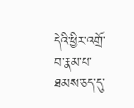དེའི་ཕྱིར་འགྲོ་བ་རྣམ་པ་ཐམས་ཅད་དུ་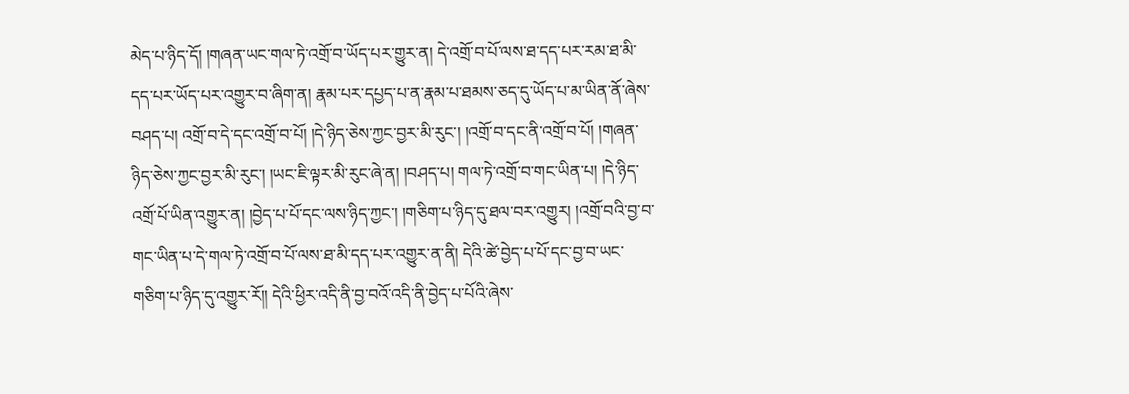མེད་པ་ཉིད་དོ། །གཞན་ཡང་གལ་ཏེ་འགྲོ་བ་ཡོད་པར་གྱུར་ན། དེ་འགྲོ་བ་པོ་ལས་ཐ་དད་པར་རམ་ཐ་མི་དད་པར་ཡོད་པར་འགྱུར་བ་ཞིག་ན། རྣམ་པར་དཔྱད་པ་ན་རྣམ་པ་ཐམས་ཅད་དུ་ཡོད་པ་མ་ཡིན་ནོ་ཞེས་བཤད་པ། འགྲོ་བ་དེ་དང་འགྲོ་བ་པོ། །དེ་ཉིད་ཅེས་ཀྱང་བྱར་མི་རུང་། །འགྲོ་བ་དང་ནི་འགྲོ་བ་པོ། །གཞན་ཉིད་ཅེས་ཀྱང་བྱར་མི་རུང་། །ཡང་ཇི་ལྟར་མི་རུང་ཞེ་ན། །བཤད་པ། གལ་ཏེ་འགྲོ་བ་གང་ཡིན་པ། །དེ་ཉིད་འགྲོ་པོ་ཡིན་འགྱུར་ན། །བྱེད་པ་པོ་དང་ལས་ཉིད་ཀྱང་། །གཅིག་པ་ཉིད་དུ་ཐལ་བར་འགྱུར། །འགྲོ་བའི་བྱ་བ་གང་ཡིན་པ་དེ་གལ་ཏེ་འགྲོ་བ་པོ་ལས་ཐ་མི་དད་པར་འགྱུར་ན་ནི། དེའི་ཚེ་བྱེད་པ་པོ་དང་བྱ་བ་ཡང་གཅིག་པ་ཉིད་དུ་འགྱུར་རོ།། དེའི་ཕྱིར་འདི་ནི་བྱ་བའོ་འདི་ནི་བྱེད་པ་པོའི་ཞེས་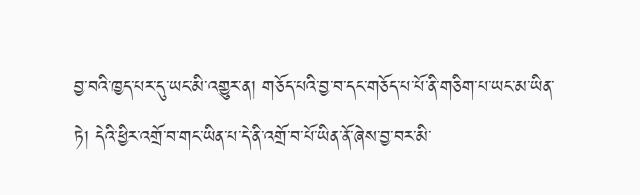བྱ་བའི་ཁྱད་པར་དུ་ཡང་མི་འགྱུར་ན། གཅོད་པའི་བྱ་བ་དང་གཅོད་པ་པོ་ནི་གཅིག་པ་ཡང་མ་ཡིན་ཏེ། དེའི་ཕྱིར་འགྲོ་བ་གང་ཡིན་པ་དེ་ནི་འགྲོ་བ་པོ་ཡིན་ནོ་ཞེས་བྱ་བར་མི་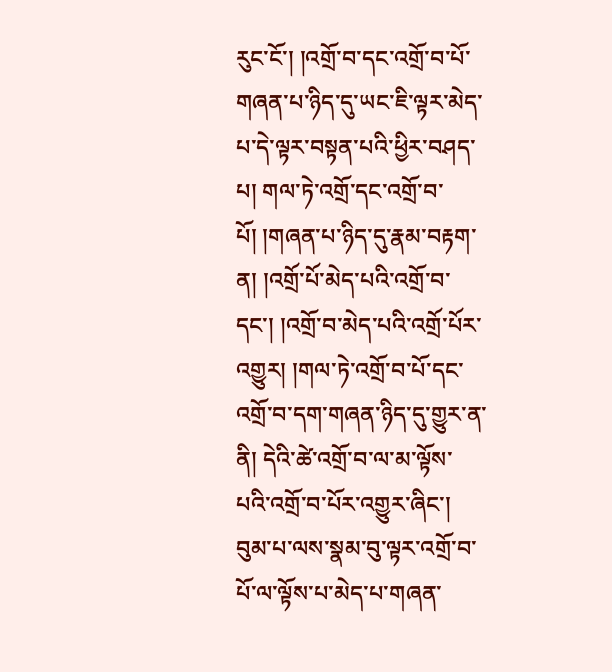རུང་ངོ་། །འགྲོ་བ་དང་འགྲོ་བ་པོ་གཞན་པ་ཉིད་དུ་ཡང་ཇི་ལྟར་མེད་པ་དེ་ལྟར་བསྟན་པའི་ཕྱིར་བཤད་པ། གལ་ཏེ་འགྲོ་དང་འགྲོ་བ་པོ། །གཞན་པ་ཉིད་དུ་རྣམ་བརྟག་ན། །འགྲོ་པོ་མེད་པའི་འགྲོ་བ་དང་། །འགྲོ་བ་མེད་པའི་འགྲོ་པོར་འགྱུར། །གལ་ཏེ་འགྲོ་བ་པོ་དང་འགྲོ་བ་དག་གཞན་ཉིད་དུ་གྱུར་ན་ནི། དེའི་ཚེ་འགྲོ་བ་ལ་མ་ལྟོས་པའི་འགྲོ་བ་པོར་འགྱུར་ཞིང་།
བུམ་པ་ལས་སྣམ་བུ་ལྟར་འགྲོ་བ་པོ་ལ་ལྟོས་པ་མེད་པ་གཞན་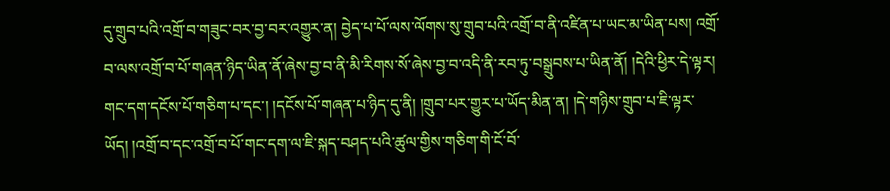དུ་གྲུབ་པའི་འགྲོ་བ་གཟུང་བར་བྱ་བར་འགྱུར་ན། བྱེད་པ་པོ་ལས་ལོགས་སུ་གྲུབ་པའི་འགྲོ་བ་ནི་འཛིན་པ་ཡང་མ་ཡིན་པས། འགྲོ་བ་ལས་འགྲོ་བ་པོ་གཞན་ཉིད་ཡིན་ནོ་ཞེས་བྱ་བ་ནི་མི་རིགས་སོ་ཞེས་བྱ་བ་འདི་ནི་རབ་ཏུ་བསྒྲུབས་པ་ཡིན་ནོ། །དེའི་ཕྱིར་དེ་ལྟར། གང་དག་དངོས་པོ་གཅིག་པ་དང་། །དངོས་པོ་གཞན་པ་ཉིད་དུ་ནི། །གྲུབ་པར་གྱུར་པ་ཡོད་མིན་ན། །དེ་གཉིས་གྲུབ་པ་ཇི་ལྟར་ཡོད། །འགྲོ་བ་དང་འགྲོ་བ་པོ་གང་དག་ལ་ཇི་སྐད་བཤད་པའི་ཚུལ་གྱིས་གཅིག་གི་ངོ་བོ་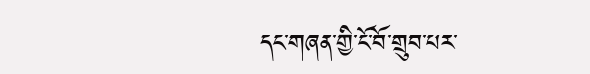དང་གཞན་གྱི་ངོ་བོ་གྲུབ་པར་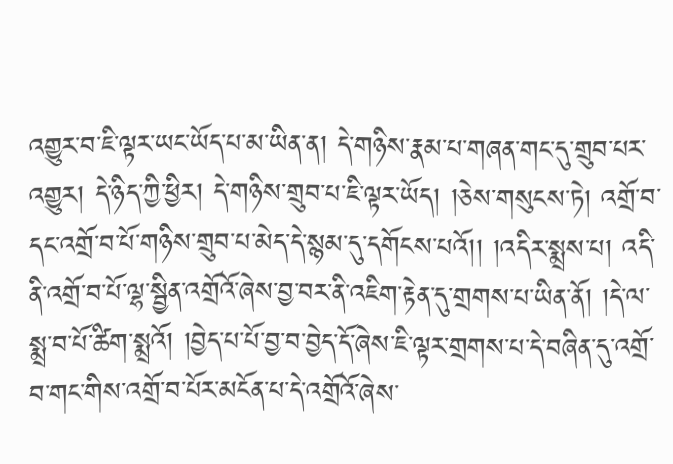འགྱུར་བ་ཇི་ལྟར་ཡང་ཡོད་པ་མ་ཡིན་ན། དེ་གཉིས་རྣམ་པ་གཞན་གང་དུ་གྲུབ་པར་འགྱུར། དེ་ཉིད་ཀྱི་ཕྱིར། དེ་གཉིས་གྲུབ་པ་ཇི་ལྟར་ཡོད། །ཅེས་གསུངས་ཏེ། འགྲོ་བ་དང་འགྲོ་བ་པོ་གཉིས་གྲུབ་པ་མེད་དེ་སྙམ་དུ་དགོངས་པའོ།། །འདིར་སྨྲས་པ། འདི་ནི་འགྲོ་བ་པོ་ལྷ་སྦྱིན་འགྲོའོ་ཞེས་བྱ་བར་ནི་འཇིག་རྟེན་དུ་གྲགས་པ་ཡིན་ནོ། །དེ་ལ་སྨྲ་བ་པོ་ཚིག་སྨྲའོ། །བྱེད་པ་པོ་བྱ་བ་བྱེད་དོ་ཞེས་ཇི་ལྟར་གྲགས་པ་དེ་བཞིན་དུ་འགྲོ་བ་གང་གིས་འགྲོ་བ་པོར་མངོན་པ་དེ་འགྲོའོ་ཞེས་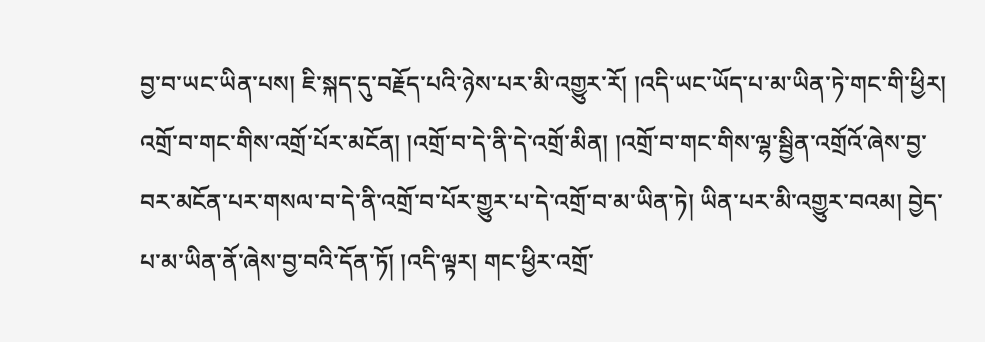བྱ་བ་ཡང་ཡིན་པས། ཇི་སྐད་དུ་བརྗོད་པའི་ཉེས་པར་མི་འགྱུར་རོ། །འདི་ཡང་ཡོད་པ་མ་ཡིན་ཏེ་གང་གི་ཕྱིར། འགྲོ་བ་གང་གིས་འགྲོ་པོར་མངོན། །འགྲོ་བ་དེ་ནི་དེ་འགྲོ་མིན། །འགྲོ་བ་གང་གིས་ལྷ་སྦྱིན་འགྲོའོ་ཞེས་བྱ་བར་མངོན་པར་གསལ་བ་དེ་ནི་འགྲོ་བ་པོར་གྱུར་པ་དེ་འགྲོ་བ་མ་ཡིན་ཏེ། ཡིན་པར་མི་འགྱུར་བའམ། བྱེད་པ་མ་ཡིན་ནོ་ཞེས་བྱ་བའི་དོན་ཏོ། །འདི་ལྟར། གང་ཕྱིར་འགྲོ་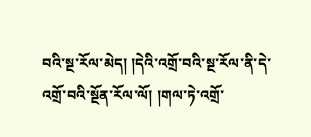བའི་སྔ་རོལ་མེད། །དེའི་འགྲོ་བའི་སྔ་རོལ་ནི་དེ་འགྲོ་བའི་སྔོན་རོལ་ལོ། །གལ་ཏེ་འགྲོ་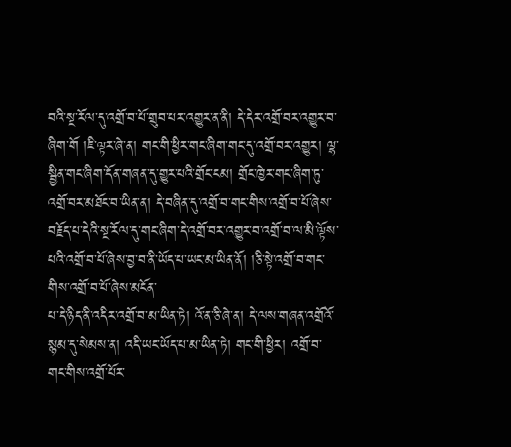བའི་སྔ་རོལ་དུ་འགྲོ་བ་པོ་གྲུབ་པར་འགྱུར་ན་ནི། དེ་དེར་འགྲོ་བར་འགྱུར་བ་ཞིག་གོ །ཇི་ལྟར་ཞེ་ན། གང་གི་ཕྱིར་གང་ཞིག་གང་དུ་འགྲོ་བར་འགྱུར། ལྷ་སྦྱིན་གང་ཞིག་དོན་གཞན་དུ་གྱུར་པའི་གྲོང་ངམ། གྲོང་ཁྱེར་གང་ཞིག་ཏུ་འགྲོ་བར་མཐོང་བ་ཡིན་ན། དེ་བཞིན་དུ་འགྲོ་བ་གང་གིས་འགྲོ་བ་པོ་ཞེས་བརྗོད་པ་དེའི་སྔ་རོལ་དུ་གང་ཞིག་དེ་འགྲོ་བར་འགྱུར་བ་འགྲོ་བ་ལ་མི་ལྟོས་པའི་འགྲོ་བ་པོ་ཞེས་བྱ་བ་ནི་ཡོད་པ་ཡང་མ་ཡིན་ནོ། །ཅི་སྟེ་འགྲོ་བ་གང་གིས་འགྲོ་བ་པོ་ཞེས་མངོན་
པ་དེ་ཉིད་ནི་འདིར་འགྲོ་བ་མ་ཡིན་ཏེ། འོ་ན་ཅི་ཞེ་ན། དེ་ལས་གཞན་འགྲོའོ་སྙམ་དུ་སེམས་ན། འདི་ཡང་ཡོད་པ་མ་ཡིན་ཏེ། གང་གི་ཕྱིར། འགྲོ་བ་གང་གིས་འགྲོ་པོར་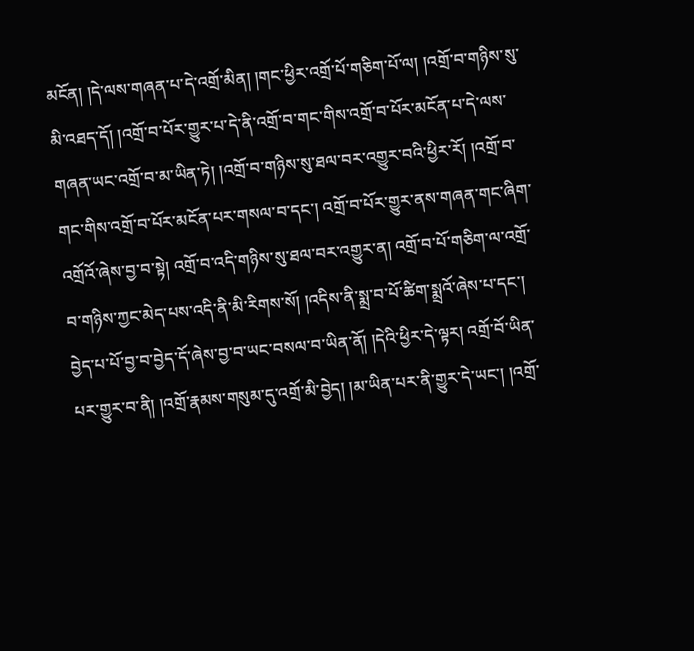མངོན། །དེ་ལས་གཞན་པ་དེ་འགྲོ་མིན། །གང་ཕྱིར་འགྲོ་པོ་གཅིག་པོ་ལ། །འགྲོ་བ་གཉིས་སུ་མི་འཐད་དོ། །འགྲོ་བ་པོར་གྱུར་པ་དེ་ནི་འགྲོ་བ་གང་གིས་འགྲོ་བ་པོར་མངོན་པ་དེ་ལས་གཞན་ཡང་འགྲོ་བ་མ་ཡིན་ཏེ། །འགྲོ་བ་གཉིས་སུ་ཐལ་བར་འགྱུར་བའི་ཕྱིར་རོ། །འགྲོ་བ་གང་གིས་འགྲོ་བ་པོར་མངོན་པར་གསལ་བ་དང་། འགྲོ་བ་པོར་གྱུར་ནས་གཞན་གང་ཞིག་འགྲོའོ་ཞེས་བྱ་བ་སྟེ། འགྲོ་བ་འདི་གཉིས་སུ་ཐལ་བར་འགྱུར་ན། འགྲོ་བ་པོ་གཅིག་ལ་འགྲོ་བ་གཉིས་ཀྱང་མེད་པས་འདི་ནི་མི་རིགས་སོ། །འདིས་ནི་སྨྲ་བ་པོ་ཚིག་སྨྲའོ་ཞེས་པ་དང་། བྱེད་པ་པོ་བྱ་བ་བྱེད་དོ་ཞེས་བྱ་བ་ཡང་བསལ་བ་ཡིན་ནོ། །དེའི་ཕྱིར་དེ་ལྟར། འགྲོ་བོ་ཡིན་པར་གྱུར་བ་ནི། །འགྲོ་རྣམས་གསུམ་དུ་འགྲོ་མི་བྱེད། །མ་ཡིན་པར་ནི་གྱུར་དེ་ཡང་། །འགྲོ་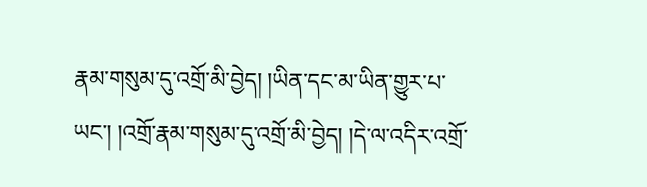རྣམ་གསུམ་དུ་འགྲོ་མི་བྱེད། །ཡིན་དང་མ་ཡིན་གྱུར་པ་ཡང་། །འགྲོ་རྣམ་གསུམ་དུ་འགྲོ་མི་བྱེད། །དེ་ལ་འདིར་འགྲོ་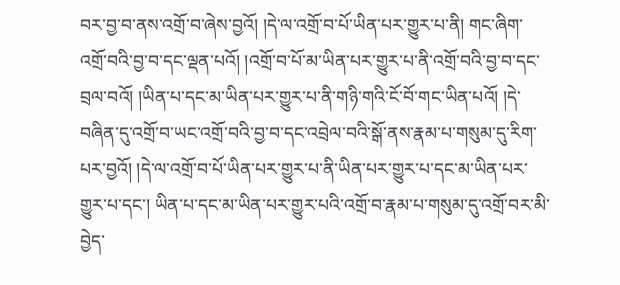བར་བྱ་བ་ནས་འགྲོ་བ་ཞེས་བྱའོ། །དེ་ལ་འགྲོ་བ་པོ་ཡིན་པར་གྱུར་པ་ནི། གང་ཞིག་འགྲོ་བའི་བྱ་བ་དང་ལྡན་པའོ། །འགྲོ་བ་པོ་མ་ཡིན་པར་གྱུར་པ་ནི་འགྲོ་བའི་བྱ་བ་དང་བྲལ་བའོ། །ཡིན་པ་དང་མ་ཡིན་པར་གྱུར་པ་ནི་གཉི་གའི་ངོ་བོ་གང་ཡིན་པའོ། །དེ་བཞིན་དུ་འགྲོ་བ་ཡང་འགྲོ་བའི་བྱ་བ་དང་འབྲེལ་བའི་སྒོ་ནས་རྣམ་པ་གསུམ་དུ་རིག་པར་བྱའོ། །དེ་ལ་འགྲོ་བ་པོ་ཡིན་པར་གྱུར་པ་ནི་ཡིན་པར་གྱུར་པ་དང་མ་ཡིན་པར་གྱུར་པ་དང་། ཡིན་པ་དང་མ་ཡིན་པར་གྱུར་པའི་འགྲོ་བ་རྣམ་པ་གསུམ་དུ་འགྲོ་བར་མི་བྱེད་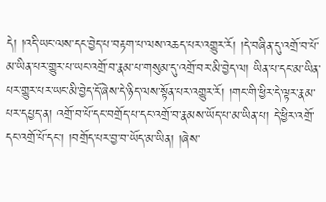དེ། །འདི་ཡང་ལས་དང་བྱེད་པ་བརྟག་པ་ལས་འཆད་པར་འགྱུར་རོ། །དེ་བཞིན་དུ་འགྲོ་བ་པོ་མ་ཡིན་པར་གྱུར་པ་ཡང་འགྲོ་བ་རྣམ་པ་གསུམ་དུ་འགྲོ་བར་མི་བྱེད་ལ། ཡིན་པ་དང་མ་ཡིན་པར་གྱུར་པར་ཡང་མི་བྱེད་དོ་ཞེས་དེ་ཉིད་ལས་སྟོན་པར་འགྱུར་རོ། །གང་གི་ཕྱིར་དེ་ལྟར་རྣམ་པར་དཔྱད་ན། འགྲོ་བ་པོ་དང་བགྲོད་པ་དང་འགྲོ་བ་རྣམས་ཡོད་པ་མ་ཡིན་པ། དེ་ཕྱིར་འགྲོ་དང་འགྲོ་པོ་དང་། །བགྲོད་པར་བྱ་བ་ཡོད་མ་ཡིན། །ཞེས་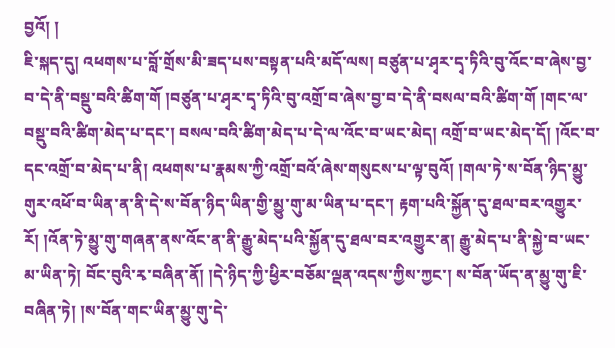བྱའོ། །
ཇི་སྐད་དུ། འཕགས་པ་བློ་གྲོས་མི་ཟད་པས་བསྟན་པའི་མདོ་ལས། བཙུན་པ་ཤྭར་དྭ་ཏིའི་བུ་འོང་བ་ཞེས་བྱ་བ་དེ་ནི་བསྡུ་བའི་ཚིག་གོ །བཙུན་པ་ཤྭར་དྭ་ཏིའི་བུ་འགྲོ་བ་ཞེས་བྱ་བ་དེ་ནི་བསལ་བའི་ཚིག་གོ །གང་ལ་བསྡུ་བའི་ཚིག་མེད་པ་དང་། བསལ་བའི་ཚིག་མེད་པ་དེ་ལ་འོང་བ་ཡང་མེད། འགྲོ་བ་ཡང་མེད་དོ། །འོང་བ་དང་འགྲོ་བ་མེད་པ་ནི། འཕགས་པ་རྣམས་ཀྱི་འགྲོ་བའོ་ཞེས་གསུངས་པ་ལྟ་བུའོ། །གལ་ཏེ་ས་བོན་ཉིད་མྱུ་གུར་འཕོ་བ་ཡིན་ན་ནི་དེ་ས་བོན་ཉིད་ཡིན་གྱི་མྱུ་གུ་མ་ཡིན་པ་དང་། རྟག་པའི་སྐྱོན་དུ་ཐལ་བར་འགྱུར་རོ། །འོན་ཏེ་མྱུ་གུ་གཞན་ནས་འོང་ན་ནི་རྒྱུ་མེད་པའི་སྐྱོན་དུ་ཐལ་བར་འགྱུར་ན། རྒྱུ་མེད་པ་ནི་སྐྱེ་བ་ཡང་མ་ཡིན་ཏེ། བོང་བུའི་རྭ་བཞིན་ནོ། །དེ་ཉིད་ཀྱི་ཕྱིར་བཅོམ་ལྡན་འདས་ཀྱིས་ཀྱང་། ས་བོན་ཡོད་ན་མྱུ་གུ་ཇི་བཞིན་ཏེ། །ས་བོན་གང་ཡིན་མྱུ་གུ་དེ་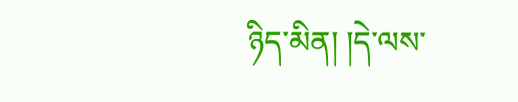ཉིད་མིན། །དེ་ལས་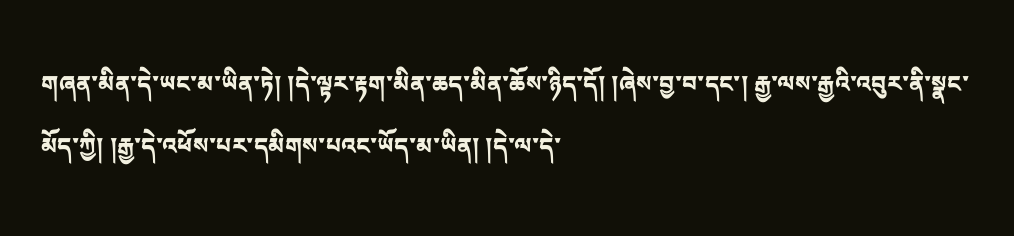གཞན་མིན་དེ་ཡང་མ་ཡིན་ཏེ། །དེ་ལྟར་རྟག་མིན་ཆད་མིན་ཆོས་ཉིད་དོ། །ཞེས་བྱ་བ་དང་། རྒྱ་ལས་རྒྱའི་འབུར་ནི་སྣང་མོད་ཀྱི། །རྒྱ་དེ་འཕོས་པར་དམིགས་པའང་ཡོད་མ་ཡིན། །དེ་ལ་དེ་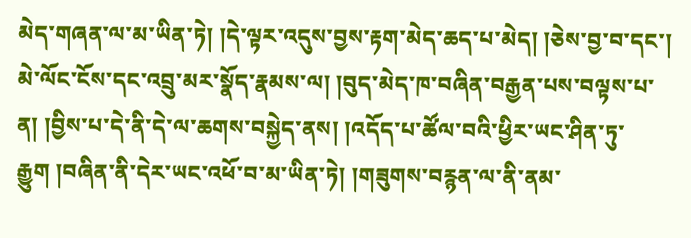མེད་གཞན་ལ་མ་ཡིན་ཏེ། །དེ་ལྟར་འདུས་བྱས་རྟག་མེད་ཆད་པ་མེད། །ཅེས་བྱ་བ་དང་། མེ་ལོང་ངོས་དང་འབྲུ་མར་སྣོད་རྣམས་ལ། །བུད་མེད་ཁ་བཞིན་བརྒྱན་པས་བལྟས་པ་ན། །བྱིས་པ་དེ་ནི་དེ་ལ་ཆགས་བསྐྱེད་ནས། །འདོད་པ་ཚོལ་བའི་ཕྱིར་ཡང་ཤིན་ཏུ་རྒྱུག །བཞིན་ནི་དེར་ཡང་འཕོ་བ་མ་ཡིན་ཏེ། །གཟུགས་བརྙན་ལ་ནི་ནམ་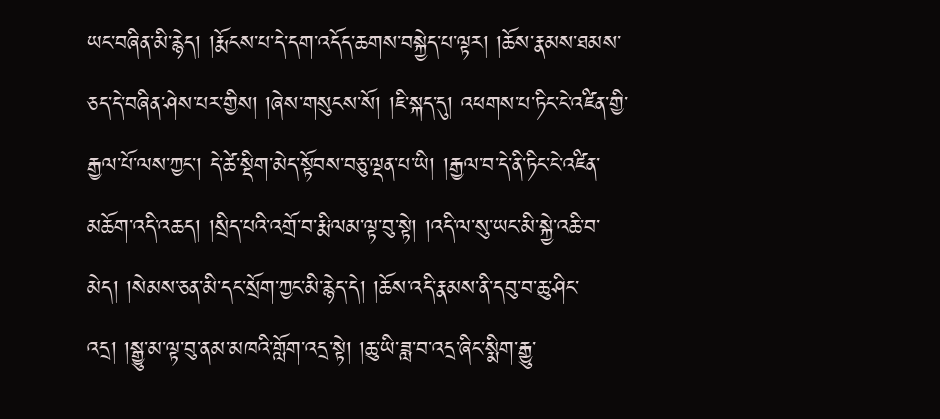ཡང་བཞིན་མི་རྙེད། །རྨོངས་པ་དེ་དག་འདོད་ཆགས་བསྐྱེད་པ་ལྟར། །ཆོས་རྣམས་ཐམས་ཅད་དེ་བཞིན་ཤེས་པར་གྱིས། །ཞེས་གསུངས་སོ། །ཇི་སྐད་དུ། འཕགས་པ་ཏིང་ངེ་འཛིན་གྱི་རྒྱལ་པོ་ལས་ཀྱང་། དེ་ཚེ་སྡིག་མེད་སྟོབས་བཅུ་ལྡན་པ་ཡི། །རྒྱལ་བ་དེ་ནི་ཏིང་ངེ་འཛིན་མཆོག་འདི་འཆད། །སྲིད་པའི་འགྲོ་བ་རྨི་ལམ་ལྟ་བུ་སྟེ། །འདི་ལ་སུ་ཡང་མི་སྐྱེ་འཆི་བ་མེད། །སེམས་ཅན་མི་དང་སྲོག་ཀྱང་མི་རྙེད་དེ། །ཆོས་འདི་རྣམས་ནི་དབུ་བ་ཆུ་ཤིང་འདྲ། །སྒྱུ་མ་ལྟ་བུ་ནམ་མཁའི་གློག་འདྲ་སྟེ། །ཆུ་ཡི་ཟླ་བ་འདྲ་ཞིང་སྨིག་རྒྱུ་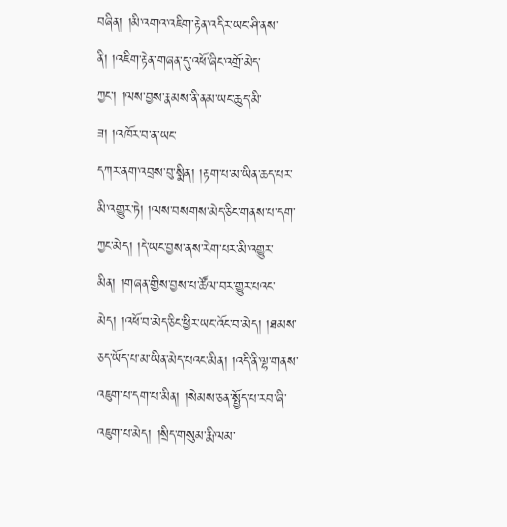བཞིན། །མི་འགའ་འཇིག་རྟེན་འདིར་ཡང་ཤི་ནས་ནི། །འཇིག་རྟེན་གཞན་དུ་འཕོ་ཞིང་འགྲོ་མེད་ཀྱང་། །ལས་བྱས་རྣམས་ནི་ནམ་ཡང་ཆུད་མི་ཟ། །འཁོར་བ་ན་ཡང་
དཀར་ནག་འབྲས་བུ་སྨིན། །རྟག་པ་མ་ཡིན་ཆད་པར་མི་འགྱུར་ཏེ། །ལས་བསགས་མེད་ཅིང་གནས་པ་དག་ཀྱང་མེད། །དེ་ཡང་བྱས་ནས་རེག་པར་མི་འགྱུར་མིན། །གཞན་གྱིས་བྱས་པ་ཚོལ་བར་གྱུར་པའང་མེད། །འཕོ་བ་མེད་ཅིང་ཕྱིར་ཡང་འོང་བ་མེད། །ཐམས་ཅད་ཡོད་པ་མ་ཡིན་མེད་པའང་མིན། །འདི་ནི་ལྷ་གནས་འཇུག་པ་དག་པ་མིན། །སེམས་ཅན་སྤྱོད་པ་རབ་ཞི་འཇུག་པ་མེད། །སྲིད་གསུམ་རྨི་ལམ་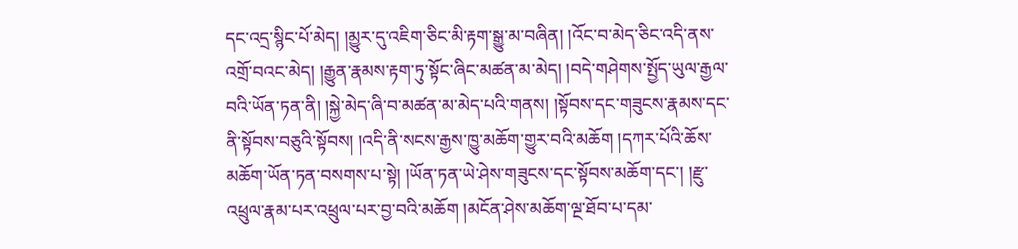དང་འདྲ་སྙིང་པོ་མེད། །མྱུར་དུ་འཇིག་ཅིང་མི་རྟག་སྒྱུ་མ་བཞིན། །འོང་བ་མེད་ཅིང་འདི་ནས་འགྲོ་བའང་མེད། །རྒྱུན་རྣམས་རྟག་ཏུ་སྟོང་ཞིང་མཚན་མ་མེད། །བདེ་གཤེགས་སྤྱོད་ཡུལ་རྒྱལ་བའི་ཡོན་ཏན་ནི། །སྐྱེ་མེད་ཞི་བ་མཚན་མ་མེད་པའི་གནས། །སྟོབས་དང་གཟུངས་རྣམས་དང་ནི་སྟོབས་བཅུའི་སྟོབས། །འདི་ནི་སངས་རྒྱས་ཁྱུ་མཆོག་གྱུར་བའི་མཆོག །དཀར་པོའི་ཆོས་མཆོག་ཡོན་ཏན་བསགས་པ་སྟེ། །ཡོན་ཏན་ཡེ་ཤེས་གཟུངས་དང་སྟོབས་མཆོག་དང་། །རྫུ་འཕྲུལ་རྣམ་པར་འཕྲུལ་པར་བྱ་བའི་མཆོག །མངོན་ཤེས་མཆོག་ལྔ་ཐོབ་པ་དམ་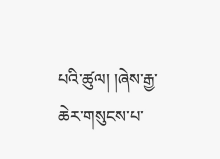པའི་ཚུལ། །ཞེས་རྒྱ་ཆེར་གསུངས་པ་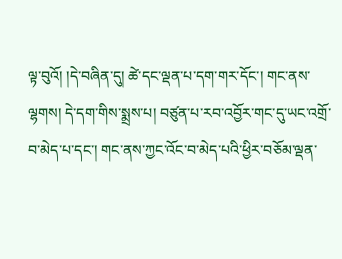ལྟ་བུའོ། །དེ་བཞིན་དུ། ཚེ་དང་ལྡན་པ་དག་གར་དོང་། གང་ནས་ལྷགས། དེ་དག་གིས་སྨྲས་པ། བཙུན་པ་རབ་འབྱོར་གང་དུ་ཡང་འགྲོ་བ་མེད་པ་དང་། གང་ནས་ཀྱང་འོང་བ་མེད་པའི་ཕྱིར་བཅོམ་ལྡན་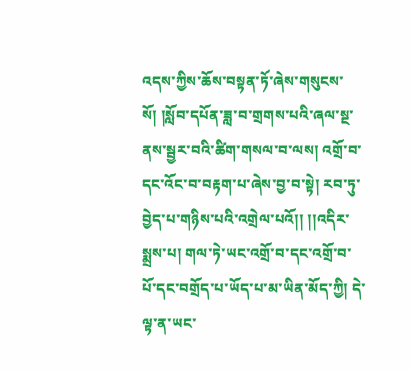འདས་ཀྱིས་ཆོས་བསྟན་ཏོ་ཞེས་གསུངས་སོ། །སློབ་དཔོན་ཟླ་བ་གྲགས་པའི་ཞལ་སྔ་ནས་སྦྱར་བའི་ཚིག་གསལ་བ་ལས། འགྲོ་བ་དང་འོང་བ་བརྟག་པ་ཞེས་བྱ་བ་སྟེ། རབ་ཏུ་བྱེད་པ་གཉིས་པའི་འགྲེལ་པའོ།། །།འདིར་སྨྲས་པ། གལ་ཏེ་ཡང་འགྲོ་བ་དང་འགྲོ་བ་པོ་དང་བགྲོད་པ་ཡོད་པ་མ་ཡིན་མོད་ཀྱི། དེ་ལྟ་ན་ཡང་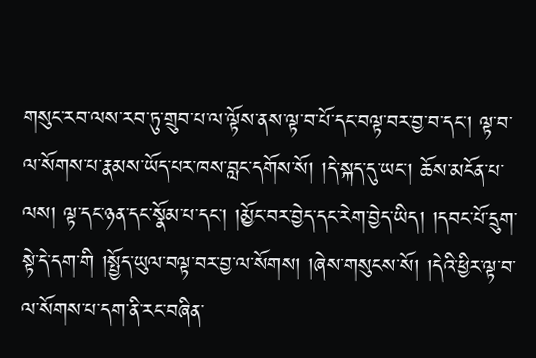གསུང་རབ་ལས་རབ་ཏུ་གྲུབ་པ་ལ་ལྟོས་ནས་ལྟ་བ་པོ་དང་བལྟ་བར་བྱ་བ་དང་། ལྟ་བ་ལ་སོགས་པ་རྣམས་ཡོད་པར་ཁས་བླང་དགོས་སོ། །དེ་སྐད་དུ་ཡང་། ཆོས་མངོན་པ་ལས། ལྟ་དང་ཉན་དང་སྣོམ་པ་དང་། །མྱོང་བར་བྱེད་དང་རེག་བྱེད་ཡིད། །དབང་པོ་དྲུག་སྟེ་དེ་དག་གི །སྤྱོད་ཡུལ་བལྟ་བར་བྱ་ལ་སོགས། །ཞེས་གསུངས་སོ། །དེའི་ཕྱིར་ལྟ་བ་ལ་སོགས་པ་དག་ནི་རང་བཞིན་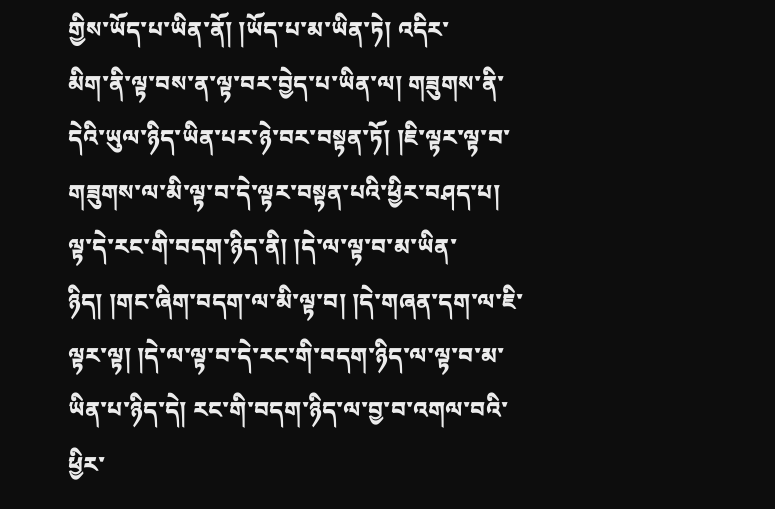གྱིས་ཡོད་པ་ཡིན་ནོ། །ཡོད་པ་མ་ཡིན་ཏེ། འདིར་
མིག་ནི་ལྟ་བས་ན་ལྟ་བར་བྱེད་པ་ཡིན་ལ། གཟུགས་ནི་དེའི་ཡུལ་ཉིད་ཡིན་པར་ཉེ་བར་བསྟན་ཏོ། །ཇི་ལྟར་ལྟ་བ་གཟུགས་ལ་མི་ལྟ་བ་དེ་ལྟར་བསྟན་པའི་ཕྱིར་བཤད་པ། ལྟ་དེ་རང་གི་བདག་ཉིད་ནི། །དེ་ལ་ལྟ་བ་མ་ཡིན་ཉིད། །གང་ཞིག་བདག་ལ་མི་ལྟ་བ། །དེ་གཞན་དག་ལ་ཇི་ལྟར་ལྟ། །དེ་ལ་ལྟ་བ་དེ་རང་གི་བདག་ཉིད་ལ་ལྟ་བ་མ་ཡིན་པ་ཉིད་དེ། རང་གི་བདག་ཉིད་ལ་བྱ་བ་འགལ་བའི་ཕྱིར་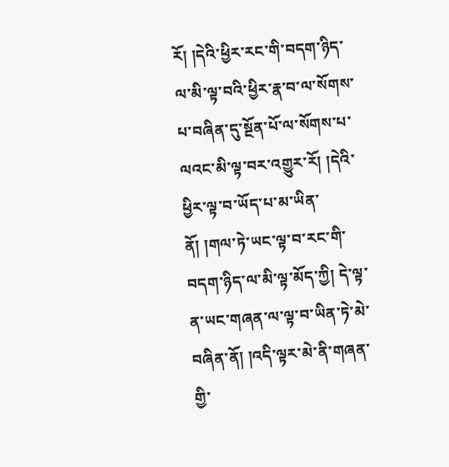རོ། །དེའི་ཕྱིར་རང་གི་བདག་ཉིད་ལ་མི་ལྟ་བའི་ཕྱིར་རྣ་བ་ལ་སོགས་པ་བཞིན་དུ་སྔོན་པོ་ལ་སོགས་པ་ལའང་མི་ལྟ་བར་འགྱུར་རོ། །དེའི་ཕྱིར་ལྟ་བ་ཡོད་པ་མ་ཡིན་ནོ། །གལ་ཏེ་ཡང་ལྟ་བ་རང་གི་བདག་ཉིད་ལ་མི་ལྟ་མོད་ཀྱི། དེ་ལྟ་ན་ཡང་གཞན་ལ་ལྟ་བ་ཡིན་ཏེ་མེ་བཞིན་ནོ། །འདི་ལྟར་མེ་ནི་གཞན་གྱི་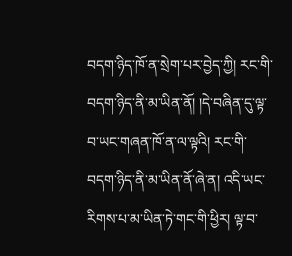བདག་ཉིད་ཁོ་ན་སྲེག་པར་བྱེད་ཀྱི། རང་གི་བདག་ཉིད་ནི་མ་ཡིན་ནོ། །དེ་བཞིན་དུ་ལྟ་བ་ཡང་གཞན་ཁོ་ན་ལ་ལྟའི། རང་གི་བདག་ཉིད་ནི་མ་ཡིན་ནོ་ཞེ་ན། འདི་ཡང་རིགས་པ་མ་ཡིན་ཏེ་གང་གི་ཕྱིར། ལྟ་བ་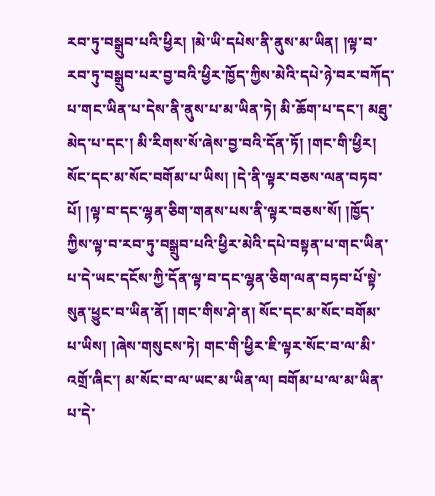རབ་ཏུ་བསྒྲུབ་པའི་ཕྱིར། །མེ་ཡི་དཔེས་ནི་ནུས་མ་ཡིན། །ལྟ་བ་རབ་ཏུ་བསྒྲུབ་པར་བྱ་བའི་ཕྱིར་ཁྱོད་ཀྱིས་མེའི་དཔེ་ཉེ་བར་བཀོད་པ་གང་ཡིན་པ་དེས་ནི་ནུས་པ་མ་ཡིན་ཏེ། མི་ཆོག་པ་དང་། མཐུ་མེད་པ་དང་། མི་རིགས་སོ་ཞེས་བྱ་བའི་དོན་ཏོ། །གང་གི་ཕྱིར། སོང་དང་མ་སོང་བགོམ་པ་ཡིས། །དེ་ནི་ལྟར་བཅས་ལན་བཏབ་པོ། །ལྟ་བ་དང་ལྷན་ཅིག་གནས་པས་ནི་ལྟར་བཅས་སོ། །ཁྱོད་ཀྱིས་ལྟ་བ་རབ་ཏུ་བསྒྲུབ་པའི་ཕྱིར་མེའི་དཔེ་བསྟན་པ་གང་ཡིན་པ་དེ་ཡང་དངོས་ཀྱི་དོན་ལྟ་བ་དང་ལྷན་ཅིག་ལན་བཏབ་པོ་སྟེ་སུན་ཕྱུང་བ་ཡིན་ནོ། །གང་གིས་ཤེ་ན། སོང་དང་མ་སོང་བགོམ་པ་ཡིས། །ཞེས་གསུངས་ཏེ། གང་གི་ཕྱིར་ཇི་ལྟར་སོང་བ་ལ་མི་འགྲོ་ཞིང་། མ་སོང་བ་ལ་ཡང་མ་ཡིན་ལ། བགོམ་པ་ལ་མ་ཡིན་པ་དེ་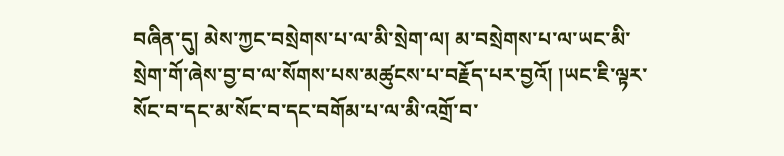བཞིན་དུ། མེས་ཀྱང་བསྲེགས་པ་ལ་མི་སྲེག་ལ། མ་བསྲེགས་པ་ལ་ཡང་མི་སྲེག་གོ་ཞེས་བྱ་བ་ལ་སོགས་པས་མཚུངས་པ་བརྗོད་པར་བྱའོ། །ཡང་ཇི་ལྟར་སོང་བ་དང་མ་སོང་བ་དང་བགོམ་པ་ལ་མི་འགྲོ་བ་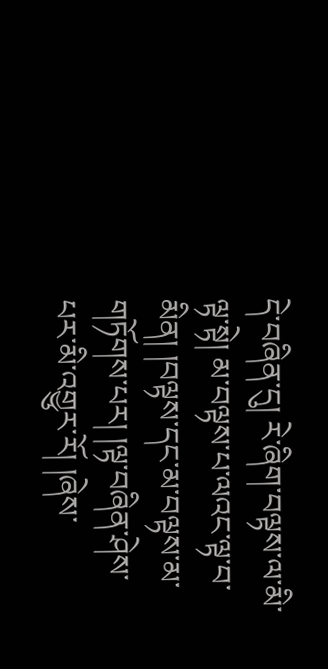དེ་བཞིན་དུ། རེ་ཞིག་བལྟས་ལ་མི་ལྟ་སྟེ། མ་བལྟས་པ་ལའང་ལྟ་བ་མིན། །བལྟས་དང་མ་བལྟས་མ་གཏོགས་པར། །ལྟ་བཞིན་ཤེས་པར་མི་འགྱུར་རོ། །ཞེས་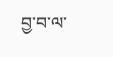བྱ་བ་ལ་